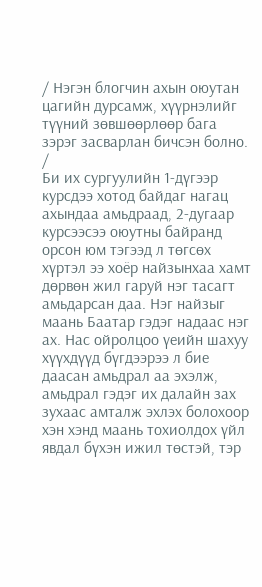/ Нэгэн блогчин ахын оюутан цагийн дурсамж, хүүрнэлийг түүний зөвшөөрлөөр бага зэрэг засварлан бичсэн болно. /
Би их сургуулийн 1-дүгээр курсдээ хотод байдаг нагац ахындаа амьдраад, 2-дугаар курсээсээ оюутны байранд орсон юм тэгээд л төгсөх хүртэл ээ хоёр найзынхаа хамт дөрвөн жил гаруй нэг тасагт амьдарсан даа. Нэг найзыг маань Баатар гэдэг надаас нэг ах. Нас ойролцоо үеийн шахуу хүүхдүүд бүгдээрээ л бие даасан амьдрал аа эхэлж, амьдрал гэдэг их далайн зах зухаас амталж эхлэх болохоор хэн хэнд маань тохиолдох үйл явдал бүхэн ижил төстэй, тэр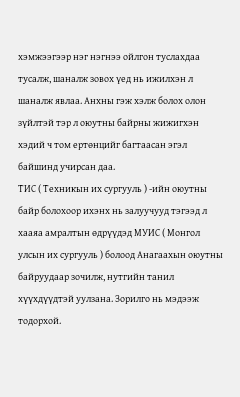хэмжээгээр нэг нэгнээ ойлгон туслахдаа тусалж, шаналж зовох үед нь ижилхэн л шаналж явлаа. Анхны гэж хэлж болох олон зүйлтэй тэр л оюутны байрны жижигхэн хэдий ч том ертөнцийг багтаасан эгэл байшинд учирсан даа.
ТИС ( Теxникын их сургууль ) -ийн оюутны байр болохоор ихэнх нь залуучууд тэгээд л хааяа амралтын өдрүүдэд МУИС ( Монгол улсын их сургууль ) болоод Анагаахын оюутны байруудаар зочилж, нутгийн танил хүүхдүүдтэй уулзана. Зорилго нь мэдээж тодорхой.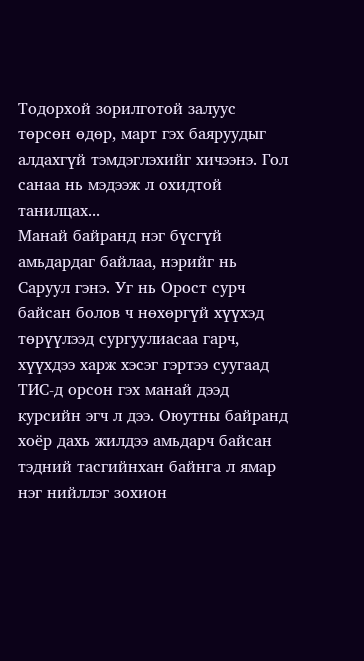Тодорхой зорилготой залуус төрсөн өдөр, март гэх баяруудыг алдахгүй тэмдэглэхийг хичээнэ. Гол санаа нь мэдээж л охидтой танилцах...
Манай байранд нэг бүсгүй амьдардаг байлаа, нэрийг нь Саруул гэнэ. Уг нь Орост сурч байсан болов ч нөхөргүй хүүхэд төрүүлээд сургуулиасаа гарч, хүүхдээ харж хэсэг гэртээ суугаад ТИС-д орсон гэх манай дээд курсийн эгч л дээ. Оюутны байранд хоёр дахь жилдээ амьдарч байсан тэдний тасгийнхан байнга л ямар нэг нийллэг зохион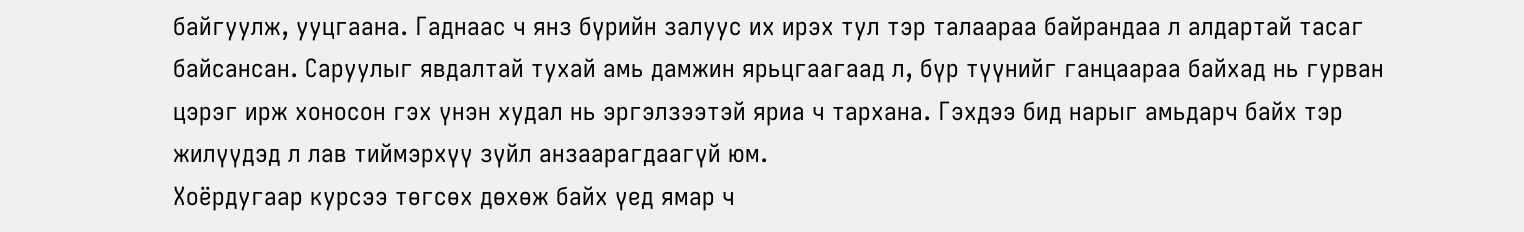байгуулж, ууцгаана. Гаднаас ч янз бүрийн залуус их ирэх тул тэр талаараа байрандаа л алдартай тасаг байсансан. Саруулыг явдалтай тухай амь дамжин ярьцгаагаад л, бүр түүнийг ганцаараа байхад нь гурван цэрэг ирж хоносон гэх үнэн худал нь эргэлзээтэй яриа ч тархана. Гэхдээ бид нарыг амьдарч байх тэр жилүүдэд л лав тиймэрхүү зүйл анзаарагдаагүй юм.
Хоёрдугаар курсээ төгсөх дөхөж байх үед ямар ч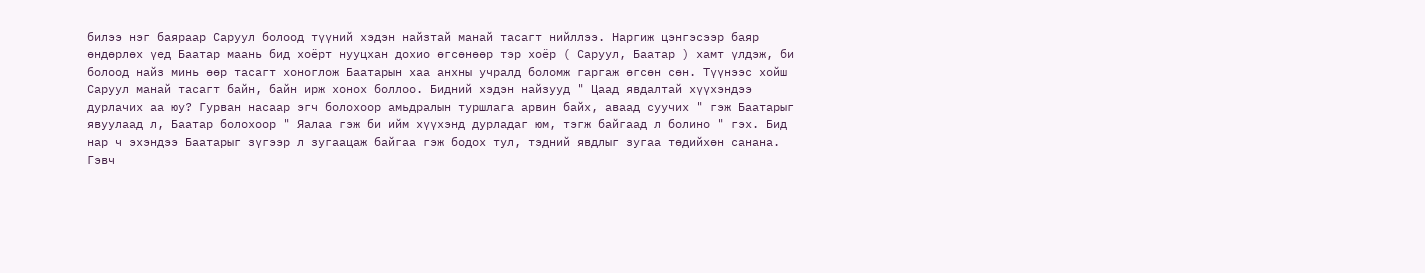билээ нэг баяраар Саруул болоод түүний хэдэн найзтай манай тасагт нийллээ. Наргиж цэнгэсээр баяр өндөрлөх үед Баатар маань бид хоёрт нууцxан дохио өгсөнөөр тэр хоёр ( Саруул, Баатар ) хамт үлдэж, би болоод найз минь өөр тасагт хоноглож Баатарын хаа анхны учралд боломж гаргаж өгсөн сөн. Түүнээс хойш Саруул манай тасагт байн, байн ирж хонох боллоо. Бидний хэдэн найзууд " Цаад явдалтай хүүхэндээ дурлачих аа юу? Гурван насаар эгч болохоор амьдралын туршлага арвин байх, аваад суучих " гэж Баатарыг явуулаад л, Баатар болохоор " Яалаа гэж би ийм хүүхэнд дурладаг юм, тэгж байгаад л болино " гэх. Бид нар ч эхэндээ Баатарыг зүгээр л зугаацаж байгаа гэж бодох тул, тэдний явдлыг зугаа төдийхөн санана.
Гэвч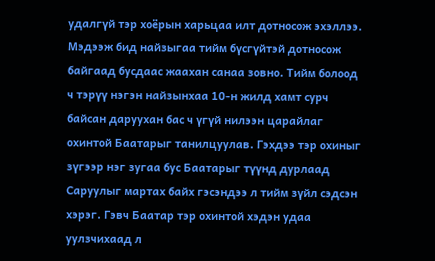удалгүй тэр хоёрын харьцаа илт дотносож эхэллээ. Мэдээж бид найзыгаа тийм бүсгүйтэй дотносож байгаад бусдаас жаахан санаа зовно. Тийм болоод ч тэрүү нэгэн найзынхаа 10-н жилд хамт сурч байсан даруухан бас ч үгүй нилээн царайлаг охинтой Баатарыг танилцуулав. Гэхдээ тэр охиныг зүгээр нэг зугаа бус Баатарыг түүнд дурлаад Саруулыг мартах байх гэсэндээ л тийм зүйл сэдсэн хэрэг. Гэвч Баатар тэр охинтой хэдэн удаа уулзчихаад л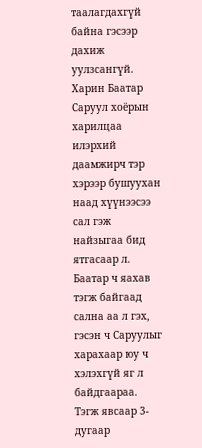таалагдахгүй байна гэсээр дахиж уулзсангүй.
Харин Баатар Саруул хоёрын харилцаа илэрхий даамжирч тэр хэрээр бушуухан наад хүүнээсээ сал гэж найзыгаа бид ятгасаар л. Баатар ч яахав тэгж байгаад сална аа л гэх, гэсэн ч Саруулыг харахаар юу ч хэлэхгүй яг л байдгаараа. Тэгж явсаар 3- дугаар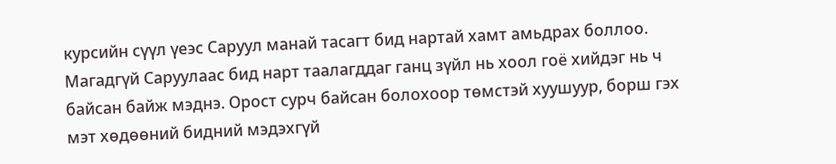курсийн сүүл үеэс Саруул манай тасагт бид нартай хамт амьдрах боллоо. Магадгүй Саруулаас бид нарт таалагддаг ганц зүйл нь хоол гоё хийдэг нь ч байсан байж мэднэ. Орост сурч байсан болохоор төмстэй хуушуур, борш гэх мэт хөдөөний бидний мэдэхгүй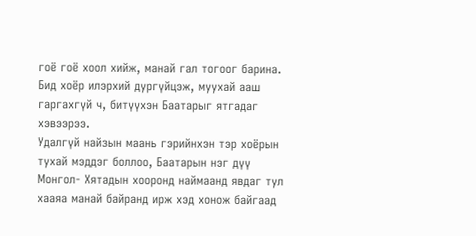гоё гоё хоол хийж, манай гал тогоог барина. Бид хоёр илэрхий дургүйцэж, муухай ааш гаргахгүй ч, битүүхэн Баатарыг ятгадаг хэвээрээ.
Удалгүй найзын маань гэрийнхэн тэр хоёрын тухай мэддэг боллоо, Баатарын нэг дүү Монгол- Хятадын хооронд наймаанд явдаг тул хааяа манай байранд ирж хэд хонож байгаад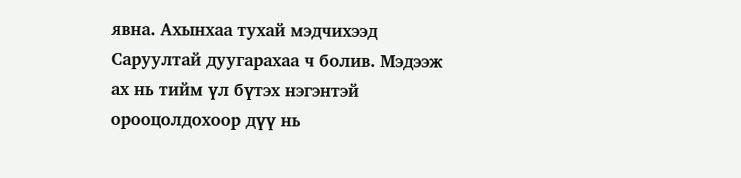явна. Ахынхаа тухай мэдчихээд Саруултай дуугарахаа ч болив. Мэдээж ах нь тийм үл бүтэх нэгэнтэй орооцолдохоор дүү нь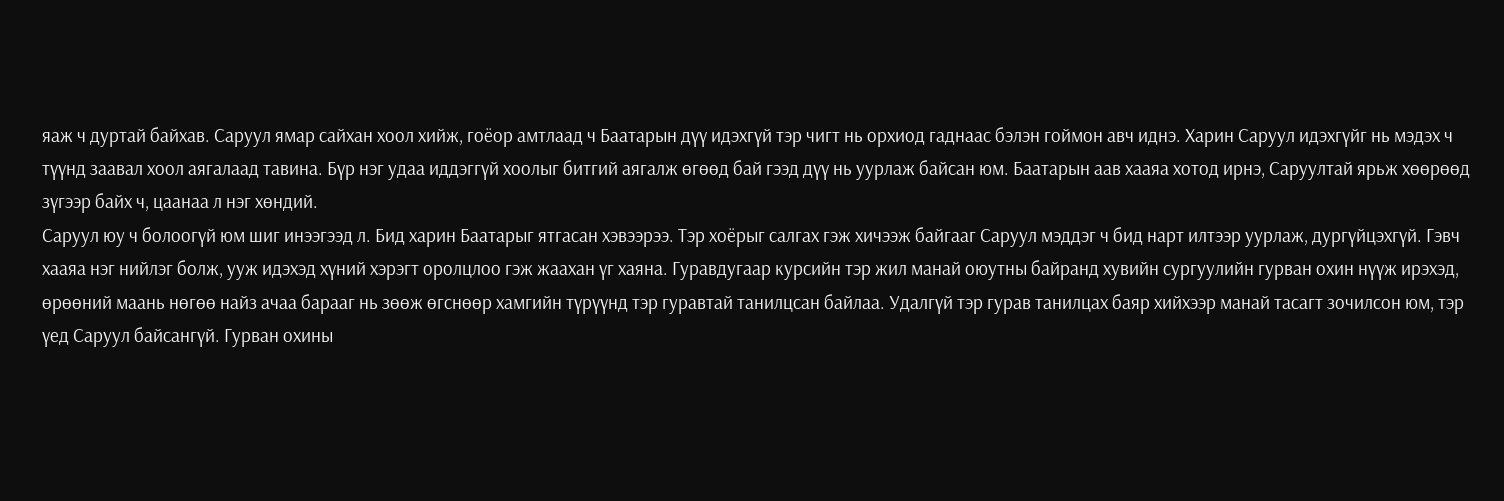яаж ч дуртай байхав. Саруул ямар сайхан хоол хийж, гоёор амтлаад ч Баатарын дүү идэхгүй тэр чигт нь орхиод гаднаас бэлэн гоймон авч иднэ. Харин Саруул идэхгүйг нь мэдэх ч түүнд заавал хоол аягалаад тавина. Бүр нэг удаа иддэггүй хоолыг битгий аягалж өгөөд бай гээд дүү нь уурлаж байсан юм. Баатарын аав хааяа хотод ирнэ, Саруултай ярьж хөөрөөд зүгээр байх ч, цаанаа л нэг хөндий.
Саруул юу ч болоогүй юм шиг инээгээд л. Бид харин Баатарыг ятгасан хэвээрээ. Тэр хоёрыг салгах гэж хичээж байгааг Саруул мэддэг ч бид нарт илтээр уурлаж, дургүйцэхгүй. Гэвч хааяа нэг нийлэг болж, ууж идэхэд хүний хэрэгт оролцлоо гэж жаахан үг хаяна. Гуравдугаар курсийн тэр жил манай оюутны байранд хувийн сургуулийн гурван охин нүүж ирэхэд, өрөөний маань нөгөө найз ачаа барааг нь зөөж өгснөөр хамгийн түрүүнд тэр гуравтай танилцсан байлаа. Удалгүй тэр гурав танилцах баяр хийхээр манай тасагт зочилсон юм, тэр үед Саруул байсангүй. Гурван охины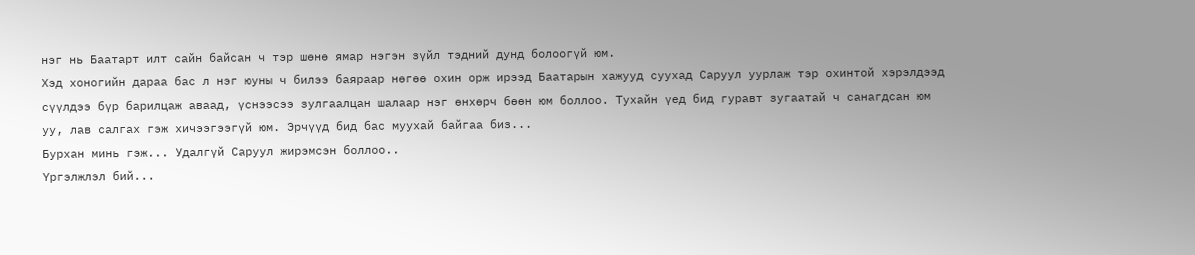нэг нь Баатарт илт сайн байсан ч тэр шөнө ямар нэгэн зүйл тэдний дунд болоогүй юм.
Хэд хоногийн дараа бас л нэг юуны ч билээ баяраар нөгөө охин орж ирээд Баатарын хажууд суухад Саруул уурлаж тэр охинтой хэрэлдээд сүүлдээ бүр барилцаж аваад, үснээсээ зулгаалцан шалаар нэг өнхөрч бөөн юм боллоо. Тухайн үед бид гуравт зугаатай ч санагдсан юм уу, лав салгах гэж хичээгээгүй юм. Эрчүүд бид бас муухай байгаа биз...
Бурхан минь гэж... Удалгүй Саруул жирэмсэн боллоо..
Үргэлжлэл бий...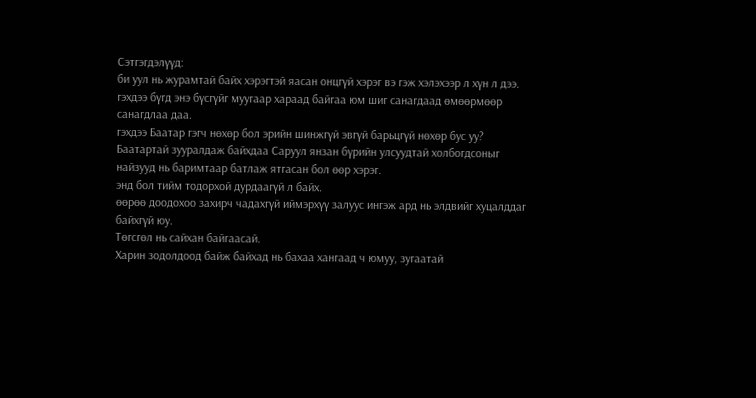Сэтгэгдэлүүд:
би уул нь журамтай байх хэрэгтэй яасан онцгүй хэрэг вэ гэж хэлэхээр л хүн л дээ.
гэхдээ бүгд энэ бүсгүйг муугаар хараад байгаа юм шиг санагдаад өмөөрмөөр санагдлаа даа.
гэхдээ Баатар гэгч нөхөр бол эрийн шинжгүй эвгүй барьцгүй нөхөр бус уу?
Баатартай зууралдаж байхдаа Саруул янзан бүрийн улсуудтай холбогдсоныг найзууд нь баримтаар батлаж ятгасан бол өөр хэрэг.
энд бол тийм тодорхой дурдаагүй л байх.
өөрөө доодохоо захирч чадахгүй иймэрхүү залуус ингэж ард нь элдвийг хуцалддаг байхгүй юу.
Төгсгөл нь сайхан байгаасай.
Харин зодолдоод байж байхад нь бахаа хангаад ч юмуу, зугаатай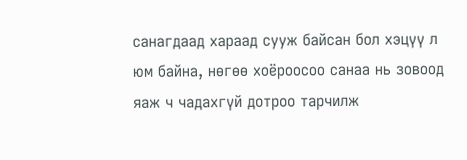санагдаад хараад сууж байсан бол хэцүү л юм байна, нөгөө хоёроосоо санаа нь зовоод яаж ч чадахгүй дотроо тарчилж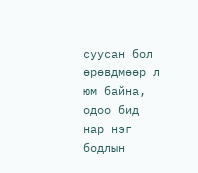суусан бол өрөвдмөөр л юм байна, одоо бид нар нэг бодлын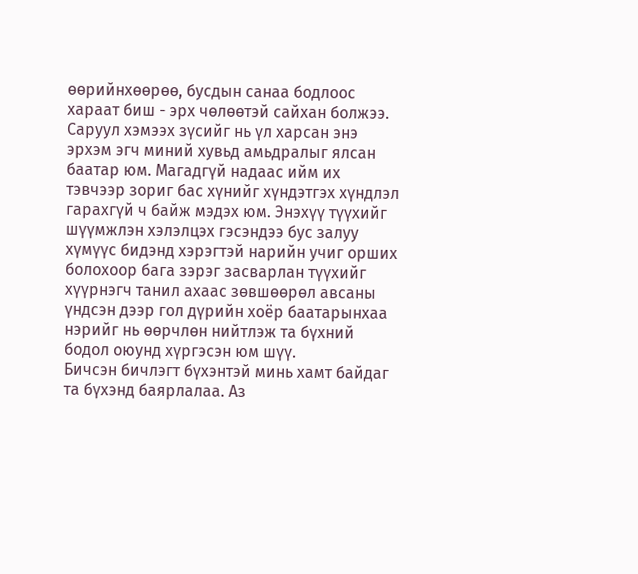өөрийнхөөрөө, бусдын санаа бодлоос хараат биш - эрх чөлөөтэй сайхан болжээ.
Саруул хэмээх зүсийг нь үл харсан энэ эрхэм эгч миний хувьд амьдралыг ялсан баатар юм. Магадгүй надаас ийм их тэвчээр зориг бас хүнийг хүндэтгэх хүндлэл гарахгүй ч байж мэдэх юм. Энэхүү түүхийг шүүмжлэн хэлэлцэх гэсэндээ бус залуу хүмүүс бидэнд хэрэгтэй нарийн учиг орших болохоор бага зэрэг засварлан түүхийг хүүрнэгч танил ахаас зөвшөөрөл авсаны үндсэн дээр гол дүрийн хоёр баатарынхаа нэрийг нь өөрчлөн нийтлэж та бүхний бодол оюунд хүргэсэн юм шүү.
Бичсэн бичлэгт бүхэнтэй минь хамт байдаг та бүхэнд баярлалаа. Аз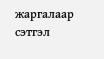жаргалаар сэтгэл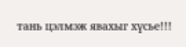тань цэлмэж явахыг хүсье!!!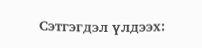Сэтгэгдэл үлдээх: